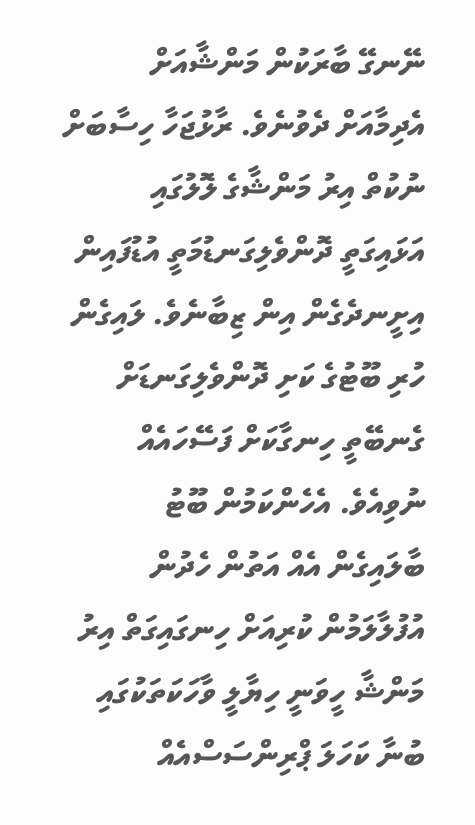ނޭނގޭ ބާރަކުން މަންޝާއަށް އެދިމާއަށް ދެވުނެވެ. ރާޅުޖަހާ ހިސާބަށް ނުކުތް އިރު މަންޝާގެ ލޮލުގައި އަޅައިގަތީ ދޮންވެލިގަނޑުމަތީ އުޑުފައިން އިށީނދެގެން އިން ޒިބާނެވެ. ލައިގެން ހުރި ބޫޓުގެ ކަށި ދޮންވެލިގަނޑަށް ގެނބޭތީ ހިނގާކަށް ފަސޭހައެއް ނުވިއެވެ. އެހެންކަމުން ބޫޓު ބާލައިގެން އެއް އަތުން ހެދުން އުފުލާލަމުން ކުރިއަށް ހިނގައިގަތް އިރު މަންޝާ ހީވަނީ ހިޔާލީ ވާހަކަތަކުގައި ބުނާ ކަހަލަ ޕްރިންސަސްއެއް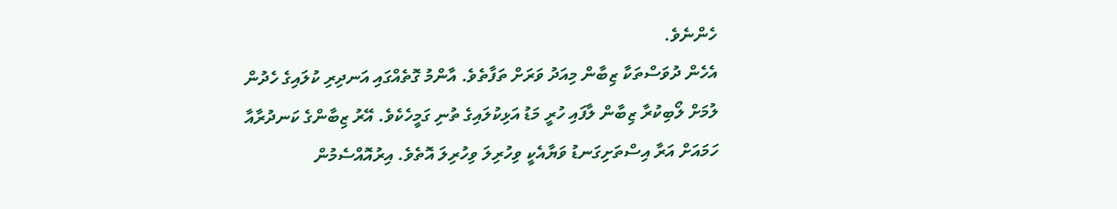ހެންނެވެ.
އެހެން ދުވަސްތަކާ ޒިބާން މިއަދު ވަރަށް ތަފާތެވެ. އާންމު ގޮތެއްގައި އަނދިރި ކުލައިގެ ހެދުން ލުމަށް ލޯބިކުރާ ޒިބާން ލާފައި ހުރީ މަޑު އަޅިކުލައިގެ ތުނި ގަމީހެކެވެ. އޭރު ޒިބާންގެ ކަނދުރާއާ ހަމައަށް އަރާ އިސްތަށިގަނޑު ވަޔާއެކީ ވިހުރިލަ ވިހުރިލަ އޮތެވެ. އިރުއޮއްސެމުން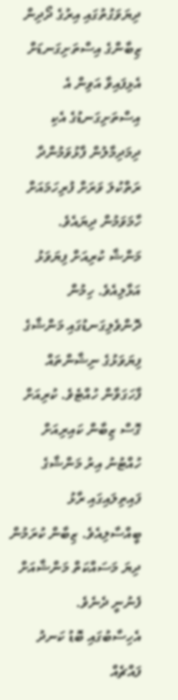ދިޔަވަގުތުގައި އިރުގެ ދޯދިން ޒިބާންގެ އިސްތަށިގަނޑަށް އެޅިފައިވާ އަވިން އެ އިސްތަށިގަނޑުގެ އެކި ދިމަދިމާލުން ފާޅުވަމުންދާ ރަތްކުލަ ވަރަށް ފުރިހަމައަށް ހާމަވަމުން ދިޔައެވެ.
މަންޝާ ކުރިއަށް ފިޔަވަޅު އަޅާލިއެވެ. ހިމުން ދޮންވެލިގަނޑުގައި މަންޝާގެ ފިޔަވަޅުގެ ނިޝާންތައް ފާހަގަވާން ހުއްޓެވެ. ކުރިއަށް ގޮސް ޒިބާން ކައިރިއަށް ހުއްޓުނު އިރު މަންޝާގެ ފައިތިލައިގައި ރާޅު ބީއްސާލިއެވެ. ޒިބާން ކުރަމުން ދިޔަ މަސައްކަތް މަންޝާއަށް ފެނުނީ ދެނެވެ.
އެހިސާބުގައި ބޮޑު ކަނދު ފައްޗެއް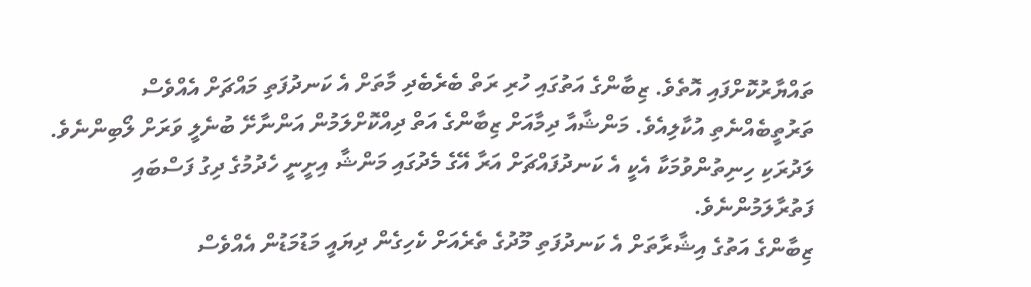ތައްޔާރުކޮށްފައި އޮތެވެ. ޒިބާންގެ އަތުގައި ހުރި ރަތް ބެރެބެދި މާތަށް އެ ކަނދުފަތި މައްޗަށް އެއްވެސް ތަރުތީބެއްނެތި އުކާލިއެވެ. މަންޝާއާ ދިމާއަށް ޒިބާންގެ އަތް ދިއްކޮށްލަމުން އަންނާށޭ ބުނެލީ ވަރަށް ލޯބިންނެވެ. ލަދުރަކި ހިނިތުންވުމަކާ އެކީ އެ ކަނދުފައްޗަށް އަރާ އޭގެ މެދުގައި މަންޝާ އިށީނީ ހެދުމުގެ ދިގު ފަސްބައި ފަތުރާލަމުންނެވެ.
ޒިބާންގެ އަތުގެ އިޝާރާތަށް އެ ކަނދުފަތި މޫދުގެ ތެރެއަށް ކެހިގެން ދިޔައީ މަޑުމަޑުން އެއްވެސް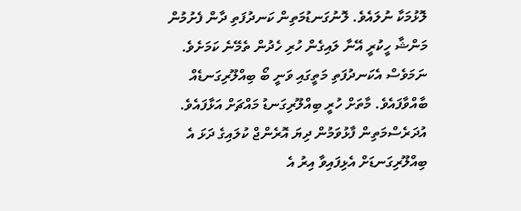ލޮޅުމަކާ ނުލައެވެ. ލޮނުގަނޑުމަތިން ކަނދުފަތި ދާން ފެށުމުން މަންޝާ ހީކުރީ އޭނާ ލައިގެން ހުރި ހެދުން ތެމޭނެ ކަމަށެވެ. ނަމަވެސް އެކަނދުފަތި މަތީގައި ވަނީ ބޯ ބިއްލޫރިގަނޑެއް ބާއްވާފައެވެ. މާތަށް ހުރީ ބިއްލޫރިގަނޑު މައްޗަށް އަޅާފައެވެ. އުދަރެސްމަތިން ފާޅުވަމުން ދިޔަ އޮރެންޖް ކުލައިގެ ދަޅަ އެ ބިއްލޫރިގަނޑަށް އެޅިފައިވާ އިރު އެ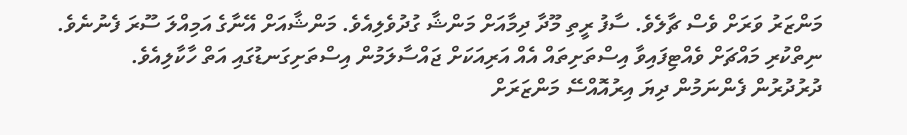މަންޒަރު ވަރަށް ވެސް ޗާލެވެ. ސާފު ރީތި މޫދާ ދިމާއަށް މަންޝާ ގުދުވެލިއެވެ. މަންޝާއަށް އޭނާގެ އަމިއްލަ ސޫރަ ފެނުނެވެ. ނިތްކުރި މައްޗަށް ވެއްޓިފައިވާ އިސްތަށިތައް އެއް އަރިއަކަށް ޖައްސާލަމުން އިސްތަށިގަނޑުގައި އަތް ހާކާލިއެވެ.
ދުރުދުރުން ފެންނަމުން ދިޔަ އިރުއޮއްސޭ މަންޒަރަށް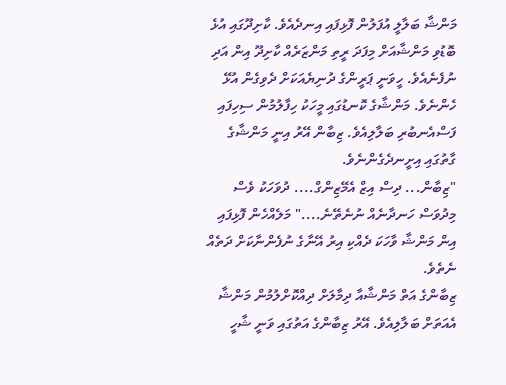މަންޝާ ބަލާލީ އުފަލުން ފޮޅިފައި އިނދެއެވެ. ކާށިދޫގައި އުޅެ ބޮޑުވި މަންޝާއަށް މިފަދަ ރީތި މަންޒަރެއް ކާށިދޫ އިން އަދި ނުފެނެއެވެ. ހީވަނީ ޕަރީންގެ ދުނިޔެއަކަށް ދެވިގެން އުޅޭ ހެންނެވެ. މަންޝާގެ ކޮނޑުގައި މީހަކު ހިފާލުމުން ސިހިފައި ފަސްއެނބުރި ބަލާލިއެވެ. ޒިބާން އޭރު އިނީ މަންޝާގެ ގާތުގައި އިށީނދެގެންނެވެ.
"ޒިބާން... ދިސް އިޒް އެމޭޒިންގް.... ދުވަހަކު ވެސް މިދުވަސް ހަނދާނެއް ނުނެތޭނެ...." މަލެއްހެން ފޮޅިފައި އިން މަންޝާ ވާހަކަ ދެއްކި އިރު އޭނާގެ ނުފެންނާކަށް ދަތެއް ނެތެވެ.
ޒިބާންގެ އަތް މަންޝާއާ ދިމާލަށް ދިއްކޮށްލުމުން މަންޝާ އެއަތަށް ބަލާލިއެވެ. އޭރު ޒިބާންގެ އަތުގައި ވަނީ ޝާހީ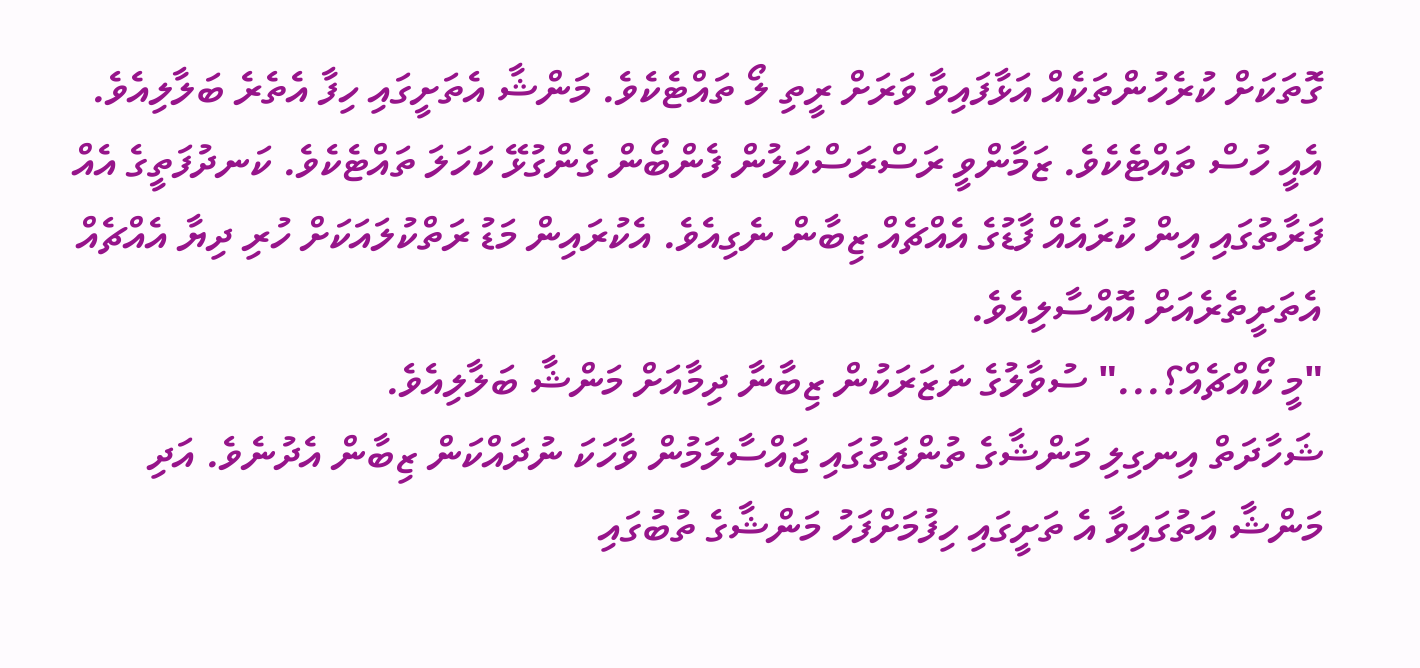ގޮތަކަށް ކުރެހުންތަކެއް އަޅާފައިވާ ވަރަށް ރީތި ލޯ ތައްޓެކެވެ. މަންޝާ އެތަށީގައި ހިފާ އެތެރެ ބަލާލިއެވެ. އެއީ ހުސް ތައްޓެކެވެ. ޒަމާންވީ ރަސްރަސްކަލުން ފެންބޯން ގެންގުޅޭ ކަހަލަ ތައްޓެކެވެ. ކަނދުފަތީގެ އެއް ފަރާތުގައި އިން ކުރައެއް ފާޑުގެ އެއްޗެއް ޒިބާން ނެގިއެވެ. އެކުރައިން މަޑު ރަތްކުލައަކަށް ހުރި ދިޔާ އެއްޗެއް އެތަށީތެރެއަށް އޮއްސާލިއެވެ.
"މީ ކޯއްޗެއް؟..." ސުވާލުގެ ނަޒަރަކުން ޒިބާނާ ދިމާއަށް މަންޝާ ބަލާލިއެވެ.
ޝަހާދަތް އިނގިލި މަންޝާގެ ތުންފަތުގައި ޖައްސާލަމުން ވާހަކަ ނުދައްކަން ޒިބާން އެދުނެވެ. އަދި މަންޝާ އަތުގައިވާ އެ ތަށީގައި ހިފުމަށްފަހު މަންޝާގެ ތުބުގައި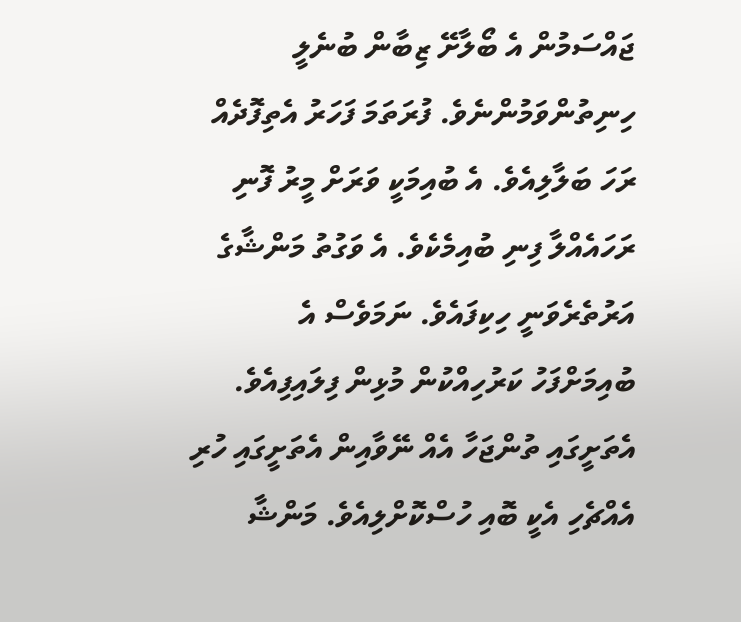ޖައްސަމުން އެ ބޯލާށޭ ޒިބާން ބުނެލީ ހިނިތުންވަމުންނެވެ. ފުރަތަމަ ފަހަރު އެތިފޮދެއް ރަހަ ބަލާލިއެވެ. އެ ބުއިމަކީ ވަރަށް މީރު ފޮނި ރަހައެއްލާ ފިނި ބުއިމެކެވެ. އެ ވަގުތު މަންޝާގެ އަރުތެރެވަނީ ހިކިފައެވެ. ނަމަވެސް އެ ބުއިމަށްފަހު ކަރުހިއްކުން މުޅިން ފިލައިފިއެވެ.
އެތަށީގައި ތުންޖަހާ އެއް ނޭވާއިން އެތަށީގައި ހުރި އެއްޗެހި އެކީ ބޮއި ހުސްކޮށްލިއެވެ. މަންޝާ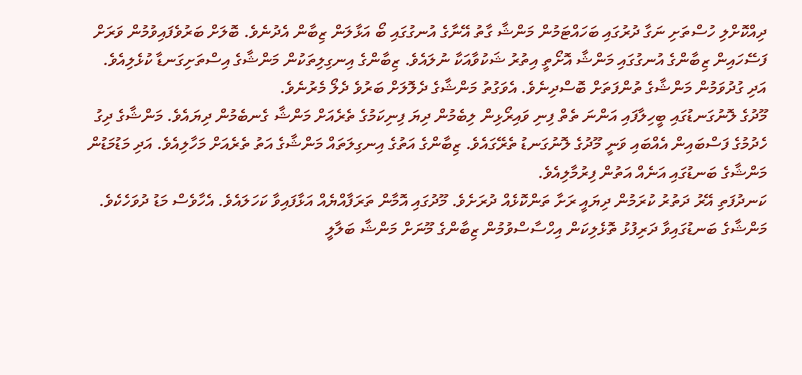ދިއްކޮށްލި ހުސްތަށި ނަގާ ދުރުގައި ބަހައްޓަމުން މަންޝާ ގާތު އޭނާގެ އުނގުގައި ބޯ އަޅާލަން ޒިބާން އެދުނެވެ. ބޮލަށް ބަރުވެފައިވުމުން ވަރަށް ފަސޭހައިން ޒިބާންގެ އުނގުގައި މަންޝާ އޮށޯތީ އިތުރު ޝަކުވާއަކާ ނުލައެވެ. ޒިބާންގެ އިނގިލިތަކުން މަންޝާގެ އިސްތަށިގަނޑާ ކުޅެލިއެވެ. އަދި ގުދުވަމުން މަންޝާގެ ތުންފަތަށް ބޮސްދިނެވެ. އެވަގުތު މަންޝާގެ ދެލޮލަށް ބަރުވެ ދެލޯ މެރުނެވެ.
މޫދުގެ ލޮނުގަނޑުގައި ބީހިލާފައި އަންނަ ތެތް ފިނި ވައިރޯޅިން ލިބެމުން ދިޔަ ފިނިކަމުގެ ތެރެއަށް މަންޝާ ގެނބެމުން ދިޔައެވެ. މަންޝާގެ ދިގު ހެދުމުގެ ފަސްބައިން އެއްބައި ވަނީ މޫދުގެ ލޮނުގަނޑު ތެރޭގައެވެ. ޒިބާންގެ އަތުގެ އިނގިލަތައް މަންޝާގެ އަތު ތެރެއަށް މަހާލިއެވެ. އަދި މަޑުމަޑުން މަންޝާގެ ބަނޑުގައި އަނެއް އަތުން ފިރުމާލިއެވެ.
ކަނދުފަތި އޭރު ދަތުރު ކުރަމުން ދިޔައީ ރަށާ ތަންކޮޅެއް ދުރަށެވެ. މޫދުގައި އޮމާން ތަރަފާއްޔެއް އަޅާފައިވާ ކަހަލައެވެ. އެހާވެސް މަޑު ދުވަހެކެވެ. މަންޝާގެ ބަނޑުގައިވާ ދަރިފުޅު ތޮޅެލިކަން އިހްސާސްވުމުން ޒިބާންގެ މޫނަށް މަންޝާ ބަލާލީ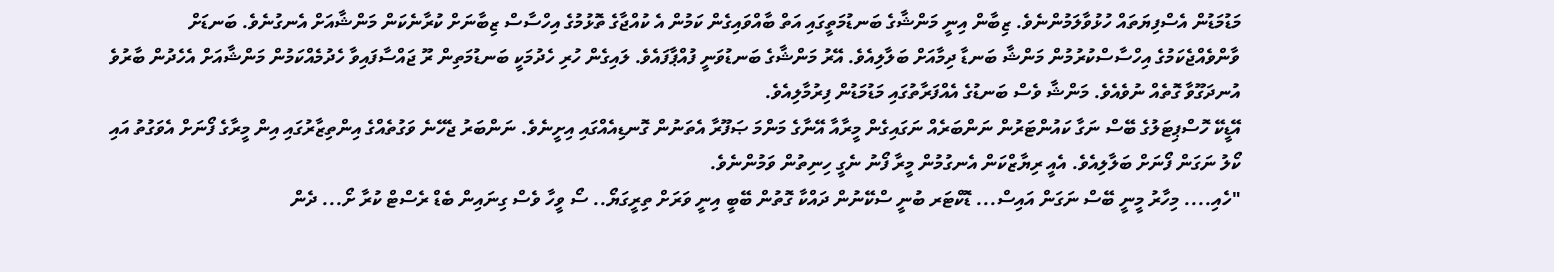މަޑުމަޑުން އެސްފިޔަތައް ހުޅުވާލަމުންނެވެ. ޒިބާން އިނީ މަންޝާގެ ބަނޑުމަތީގައި އަތް ބާއްވައިގެން ކަމުން އެ ކުއްޖާގެ ތޮޅުމުގެ އިހްސާސް ޒިބާނަށް ކުރާނެކަން މަންޝާއަށް އެނގުނެވެ. ބަނޑަށް ވާންވެއްޖެކަމުގެ އިހްސާސްކުރުމުން މަންޝާ ބަނޑާ ދިމާއަށް ބަލާލިއެވެ. އޭރު މަންޝާގެ ބަނޑުވަނީ ފުއްޕާފައެވެ. ލައިގެން ހުރި ހެދުމަކީ ބަނޑުމަތިން ރޫ ޖައްސާފައިވާ ހެދުމެއްކަމުން މަންޝާއަށް އެހެދުން ބާރުވެ އުނދަގޫވާ ގޮތެއް ނުވެއެވެ. މަންޝާ ވެސް ބަނޑުގެ އެއްފަރާތުގައި މަޑުމަޑުން ފިރުމާލިއެވެ.
އޭޑީކޭ ހޮސްޕިޓަލުގެ ބޭސް ނަގާ ކައުންޓަރުން ނަންބަރެއް ނަގައިގެން މީރާއާ އޭނާގެ މަންމަ ޞަފޫރާ އެތަނުން ގޮނޑިއެއްގައި އިށީނެވެ. ނަންބަރު ޖެހޭނެ ވަގުތެއްގެ އިންތިޒާރުގައި އިން މީރާގެ ފޯނަށް އެވަގުތު އައި ކޯލު ނަގަން ފޯނަށް ބަލާލިއެވެ. އެއީ ރިޔާޒްކަން އެނގުމުން މީރާ ފޯނު ނެގީ ހިނިތުން ވަމުންނެވެ.
"ހެއި.... މިހާރު މީނީ ބޭސް ނަގަން އައިސް... ޑޮކްޓަރ ބުނީ ސްކޭނުން ދައްކާ ގޮތުން ބޭބީ އިނީ ވަރަށް ތިރީގަޔޯ.. ސޯ ވީހާ ވެސް ގިނައިން ބެޑް ރެސްޓް ކުރާ ށޯ... ދެން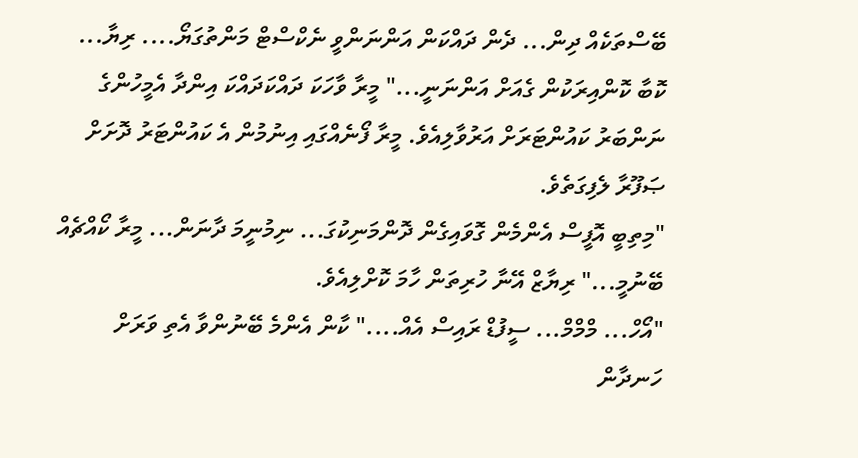ބޭސްތަކެއް ދިން... ދެން ދައްކަން އަންނަންވީ ނެކްސްޓް މަންތުގަޔޯ.... ރިޔާ... ކޮބާ ކޮންއިރަކުން ގެއަށް އަންނަނީ..." މީރާ ވާހަކަ ދައްކަދައްކަ އިންދާ އެމީހުންގެ ނަންބަރު ކައުންޓަރަށް އަރުވާލިއެވެ. މީރާ ފޯނެއްގައި އިނުމުން އެ ކައުންޓަރު ދޮށަށް ޞަފޫރާ ލެފިގަތެވެ.
"މިތިބީ އޮފީސް އެންމެން ގޮވައިގެން ދޮންމަނިކުގަ... ނިމުނީމަ ދާނަން... މީރާ ކޯއްޗެއް ބޭނުމީ..." ރިޔާޒް އޭނާ ހުރިތަން ހާމަ ކޮށްލިއެވެ.
"އޯހް... މްމްމް... ސީފުޑް ރައިސް އެއް...." ކާން އެންމެ ބޭނުންވާ އެތި ވަރަށް ހަނދާން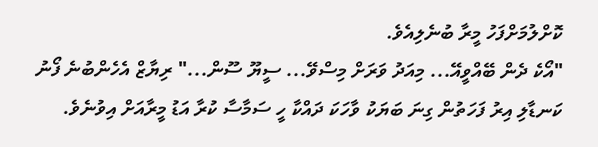ކޮށްލުމަށްފަހު މީރާ ބުނެލިއެވެ.
"އޯކެ ދެން ބޭއްވީއޭ... މިއަދު ވަރަށް މިސްވޭ... ސީޔޫ ސޫން..." ރިޔާޒް އެހެންބުނެ ފޯނު ކަނޑާލި އިރު ފަހަތުން ގިނަ ބަޔަކު ވާހަކަ ދައްކާ ހީ ސަމާސާ ކުރާ އަޑު މީރާއަށް އިވުނެވެ.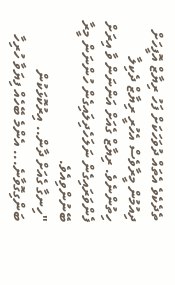ތެދެކެވެ އެތައް ދުވަހަކަށް ފަހު ރިޔާޒް އޮފީހަށް ދިއުމުން މީރާވެސް އެހުރީ ރިޔާޒް ދެކިލާ ހިތުންނެވެ. ރިޔާޒް ގެއަށް އަންނަން ވާ އިރަށް ފެންވަރައިގެން ނަލަހެދިލައިގެން ހުންނަން މީރާ ބޭނުންވިއެވެ.
"ހިނގާ ގެއަށް ދާން.. އިރުކޮޅަކުން ބަންގިގޮވާނެ... އެންމެ ބޭހެއް ފިޔަވާ ހުރިހާ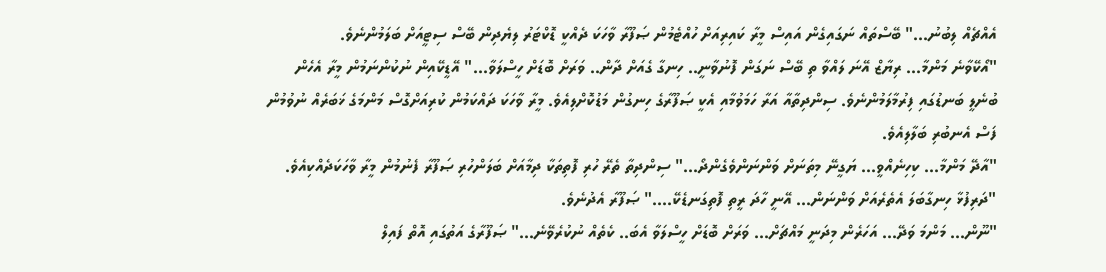އެއްޗެއް ލިބުނު..." ބޭސްތައް ނަގައިގެން އައިސް މީރާ ކައިރިއަށް ހުއްޓެމުން ޞަފޫރާ ވާހަކަ ދެއްކީ ޑޮކްޓަރު ލިޔެދިން ބޭސް ސިޓީއަށް ބަލަމުންނެވެ.
"އޯކޭވާނެ މަންމާ... ރިޔާޒް އޭނަ ލައްވާ ތި ބޭސް ނަގަން ފޮނުވާނީ.. ހިނގާ ގެއަށް ދާން.. ވަރަށް ބޮޑަށް ހީސްލަވާ..." އޭޑީކޭއިން ނުކުންނަމުން މީރާ އެހެން ބުނެލީ ބަނޑުގައި ފިރުމާލަމުންނެވެ. ސިންދިތާއާ އަރާ ހަމަވުމާއި އެކީ ޞަފޫރާގެ ހިނގުން މަޑުކޮށްލިއެވެ. މީރާ ވާހަކަ ދައްކަމުން ކުރިއަށްގޮސް މަންމަގެ ޚަބަރެއް ނުވުމުން ފަސް އެނބުރި ބަލާލިއެވެ.
"އާދޭ މަންމާ... ކިހިނެއްވީ... ޔަގީނޭ މިތަނަށް ވަންނަންވެގެންދޯ..." ސިންދިތާ ތެރޭ ހުރި ފޮތިތަކާ ދިމާއަށް ބަލަންހުރި ޞަފޫރާ ފެނުމުން މީރާ ވާހަކަދެއްކިއެވެ.
"ދަރިފުޅާ ހިނގާބަލަ އެތެރެއަށް ވަންނަން... އޭނީ ހާދަ ރީތި ފޮތިގަނޑެކޭ...." ޞަފޫރާ އެދުނެވެ.
"ނޫން... މަންމަ ވަދޭ... އަހަރެން މިދަނީ މައްޗަށް... ވަރަށް ބޮޑަށް ހީސްލަވާ އެބަ.. ކެތެއް ނުކުރެވޭނެ..." ޞަފޫރާގެ އަތުގައި އޮތް ފައިލް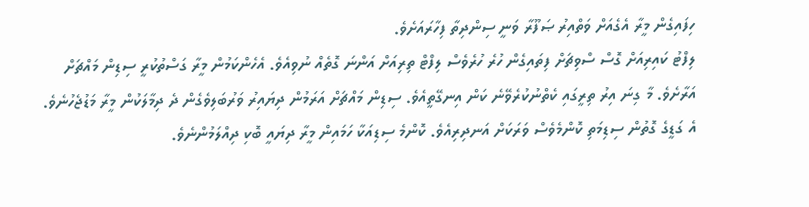ހިފައިގެން މީރާ އެގެއަށް ވަތްއިރު ޞަފޫރާ ވަނީ ސިންދިތާ ފިހާރައަށެވެ.
ލިފްޓު ކައިރިއަށް ގޮސް ސްވިޗަށް ފިތައިގެން ހުރެ ހުރެވެސް ލިފްޓް ތިރިއަށް އަންނަ ގޮތެއް ނުވިއެވެ. އެހެންކަމުން މީރާ ގަސްތުކުރީ ސިޑިން މައްޗަށް އަރާށެވެ. މާ ގިނަ އިރު ތިރީގައި ކެތްނުކުރެވޭނެ ކަން އިނގޭތީއެވެ. ސިޑިން މައްޗަށް އަރަމުން ދިޔައިރު ވަރުބަލިވެގެން ދެ ދިމާލަކުން މީރާ މަޑުޖެހުނެވެ. އެ ގަޑީގެ ގޮތުން ސިޑިމަތި ކޮންމެވެސް ވަރަކަށް އަނދިރިއެވެ. ކޮންމެ ސިޑިއަކާ ހަމައިން މީރާ ދިޔައީ ބޮކި ދިއްލަމުންނެވެ.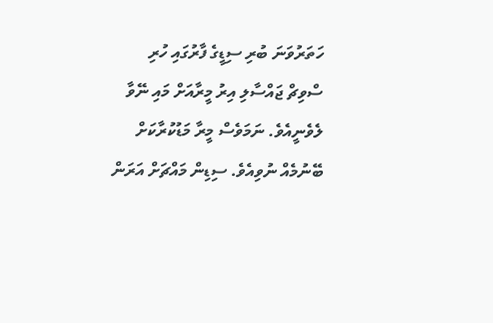ހަތަރުވަނަ ބުރި ސިޑީގެ ފާރުގައި ހުރި ސްވިޗް ޖައްސާލި އިރު މީރާއަށް މައި ނޭވާ ލެވެނީއެވެ. ނަމަވެސް މީރާ މަޑުކުރާކަށް ބޭނުމެއް ނުވިއެވެ. ސިޑިން މައްޗަށް އަރަން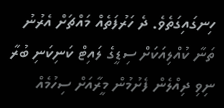ހިނގައިގަތެވެ. ދެ ހަރުފަތެއް މައްޗަށް އެރުނު ތަނާ ކުއްލިއަކަށް ސިޑީގެ ލައިޓް ކަނިކަނި ބުރާ ނިވި ދިއްލެން ފެށުމުން މީރާއަށް ސިހުމެއް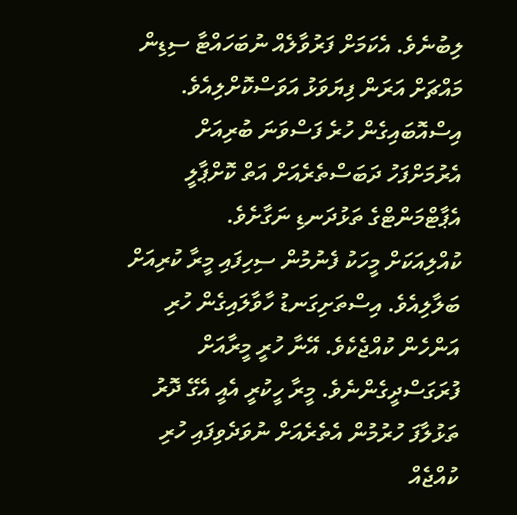ލިބުނެވެ. އެކަމަށް ފަރުވާލެއް ނުބަހައްޓާ ސިޑިން މައްޗަށް އަރަން ފިޔަވަޅު އަވަސްކޮށްލިއެވެ. އިސްއޮބައިގެން ހުރެ ފަސްވަނަ ބުރިއަށް އެރުމަށްފަހު ދަބަސްތެރެއަށް އަތް ކޮށްޕާލީ އެޕާޓްމަންޓްގެ ތަޅުދަނޑި ނަގާށެވެ.
ކުއްލިއަކަށް މީހަކު ފެނުމުން ސިހިފައި މީރާ ކުރިއަށް ބަލާލިއެވެ. އިސްތަށިގަނޑު ހާވާލައިގެން ހުރި އަންހެން ކުއްޖެކެވެ. އޭނާ ހުރީ މީރާއަށް ފުރަގަސްދީގެންނެވެ. މީރާ ހީކުރީ އެއީ އެގޭ ދޮރު ތަޅުލާފަ ހުރުމުން އެތެރެއަށް ނުވަދެވިފައި ހުރި ކުއްޖެއް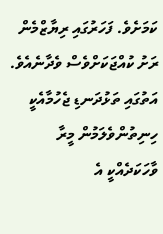ކަމަށެވެ. ފަހަރުގައި ރިޔާޒްމެން ރަށު ކުއްޖަކަށްވެސް ވެދާނެއެވެ.
އަތުގައި ތަޅުދަނޑި ޖެހުމާއެކީ ހިނިތުންވެލަމުން މީރާ ވާހަކަދެއްކީ އެ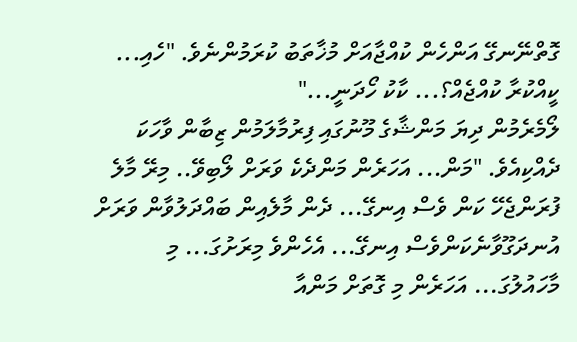ގޮތްނޭނގޭ އަންހެން ކުއްޖާއަށް މުޚާތަބު ކުރަމުންނެވެ. "ހެއި... ކީއްކުރާ ކުއްޖެއް؟... ކާކު ހޯދަނީ..."
ލޯމެރެމުން ދިޔަ މަންޝާގެ މޫނުގައި ފިރުމާލަމުން ޒިބާން ވާހަކަ ދެއްކިއެވެ. "މަން... އަހަރެން މަންދެކެ ވަރަށް ލޯބިވޭ.. މިރޭ މާލެ ފުރަންޖެހޭ ކަން ވެސް އިނގޭ... ދެން މާލެއިން ބައްދަލުވާން ވަރަށް އުނދަގޫވާނެކަންވެސް އިނގޭ... އެހެންވެ މިރަށުގަ... މި މާހައުލުގަ... އަހަރެން މި ގޮތަށް މަންއާ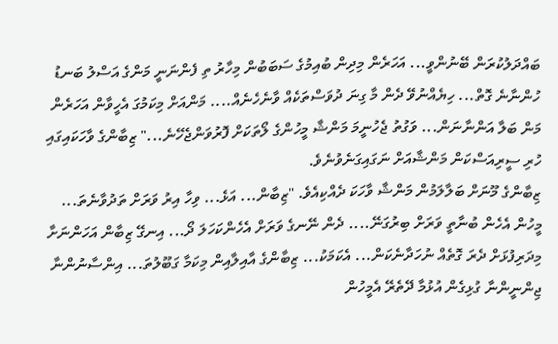ބައްދަލުކުރަން ބޭނުންވީ... އަހަރެން މިދިން ބުއިމުގެ ސަބަބުން މިހާރު ތި ފެންނަނީ މަންގެ އަސްލު ބަނޑު ހުންނާނެ ގޮތް... ހިޔެއްނުވޭ ދެން މާ ގިނަ ދުވަސްތަކެއް ވާނެހެނެއް.... މަންއަށް މިކަމުގަ އެހީވާން އަހަރެން މަން ބަލާ އަންނާނަން... ވަގުތު ޖެހުނީމަ މަންޝާ މީހުންގެ ލޯތަކަށް ފޮރުވަންޖެހޭނެ..." ޒިބާންގެ ވާހަކައިގައި ހުރި ސީރިއަސްކަން މަންޝާއަށް ނަގައިގަނެވުނެވެ.
ޒިބާންގެ މޫނަށް ބަލާލަމުން މަންޝާ ވާހަކަ ދެއްކިއެވެ. "ޒިބާން... އަޅެ... ވިހާ އިރު ވަރަށް ތަދުވާނެތަ... މީހުން އެހެން ބުނާތީ ވަރަށް ބިރުގަނޭ.... ދެން ނޭނގެ ވަރަށް އެހެންކަހަލަ ދޯ... އިނގޭ ޒިބާން އަހަންނަށާ މިދަރިފުޅަށް ދެރަ ގޮތެއް ނުހަދާނެކަން... އެކަމަކު... ޒިބާންގެ އާއިލާއިން މިކަމާ ގަބޫލުތަ... އިންސާނުންނާ ޖިންނީންނާ ގުޅިގެން އުޅުމާ ދޭތެރޭ އެމީހުން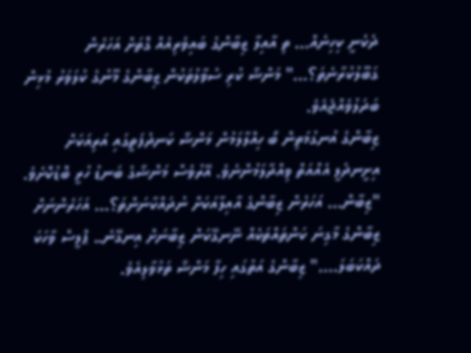ދެކެނީ ކިހިނެއް... ތި އާއިލާ ޒިބާންގެ ބައިވެރިއެއް ގޮތަށް އަހަރެން ގަބޫލުކުރާނެތަ؟..." މަންޝާ ކުރި ސުވާލުތަކުން ޒިބާންގެ މޫނުގެ ކުލަވަރު މުޅިން ބަދަލުވެއްޖެއެވެ.
ޒިބާންގެ އުނގުމަތިން ބޯ ހިއްލާލަމުން މަންޝާ ކަނދުފަތީގައި އަރިއަކަށް އިށީނދެލީ އެއްއަތް ވިއްދާލަމުންނެވެ. އޭރުވެސް މަންޝާގެ ބަނޑު ހުރީ ބޮޑުކޮށެވެ. "ޒިބާން... އަހަރެން ޒިބާންގެ އާއިލާއަކަށް ނުދައްކާނަންތަ؟... އަހަރެންނަށް ޒިބާންގެ މާގިނަ ކަންތައްތަކެއް ނޭނގޭކަން ޒިބާނަށް އިނގޭނެ.. ޕްލީސް ވާހަކަ ދައްކަބަލަ...." ޒިބާންގެ އަތުގައި ހިފާ މަންޝާ ތަޅުވާލިއެވެ.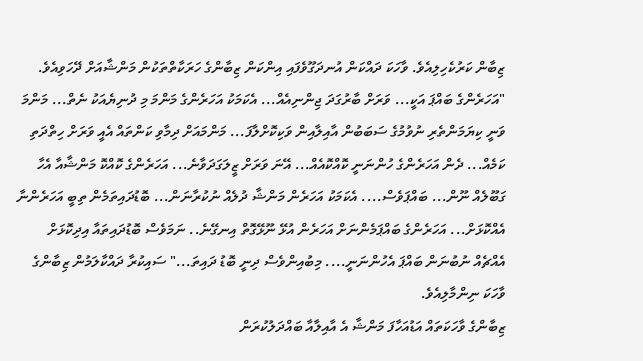ޒިބާން ކަރުކެހިލިއެވެ. ވާހަކަ ދައްކަން އުނދަގޫވެފައި އިންކަން ޒިބާންގެ ހަރަކާތްތަކުން މަންޝާއަށް ދޭހަވިއެވެ. "އަހަރެންގެ ބައްޕަ އަކީ... ވަރަށް ބާރުގަދަ ޖިންނިއެއް... އެކަމަކު އަހަރެންގެ މަންމަ މި ދުނިޔެއަކު ނެތް... މަންމަ ވަނީ ކިޔަމަންތެރި ނުވުމުގެ ސަބަބުން އާއިލާއިން ވަކިކޮށްލާފަ... މަންމައަށް ދިމާވި ކަންތައް އެއީ ވަރަށް ހިތްދަތި ކަމެއް... ދެން އަހަރެންގެ ހުންނަނީ ކޮއްކޮއެއް... އޭނަ ވަރަށް ޒީލަގަދަވާނެ... އަހަރެންގެ ކޮއްކޮ މަންޝާއާ އެހާ ގަބޫލެއް ނޫން... ބައްޕަވެސް.... އެކަމަކު އަހަރެން މަންޝާ ދުލެއް ނުކުރާނަން... ބޮޑުދައިތަމެން ތިބީ އަހަރެންނާ އެއްކޮޅަށް... އަހަރެންގެ ބައްޕަމެންނަށް އަހަރެން އުޅޭ ނޫޅޭގޮތް އިނގޭނެ.. ނަމަވެސް ބޮޑުދައިތައާ އިދިކޮޅަށް އެއްޗެއް ނުބުނަން ބައްޕަ އެހުންނަނީ.... މިބުއިންވެސް ދިނީ ބޮޑު ދައިތަ..." ސައިކުރާ ދައްކާލަމުން ޒިބާންގެ ވާހަކަ ނިންމާލިއެވެ.
ޒިބާންގެ ވާހަކަތައް އަޑުއަހާފަ މަންޝާ އެ އާއިލާއާ ބައްދަލުކުރަން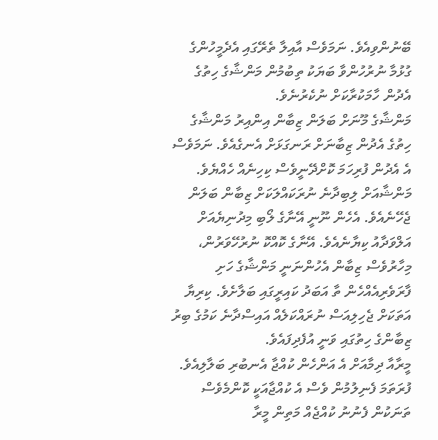ބޭނުންވިއެވެ. ނަމަވެސް އާއިލާ ތެރޭގައި އެދެމީހުންގެ ގުޅުމާ ނުރުހުންވާ ބަޔަކު ތިބުމުން މަންޝާގެ ހިތުގެ އެދުން ހާމަކުރާކަށް ނުކެރުނެވެ.
މަންޝާގެ މޫނަށް ބަލަން ޒިބާން އިންއިރު މަންޝާގެ ހިތުގެ އެދުން ޒިބާނަށް ރަނގަޅަށް އެނގެއެވެ. ނަމަވެސް އެ އެދުން ފުރިހަމަ ކޮށްދޭނީވެސް ކިހިނެއް ހެއްޔެވެ. މަންޝާއަށް ލިބިދާނެ ނުރަކައްލަކަށް ޒިބާން ބަލަން ޖެހޭނެއެވެ. އެހެން ނޫނީ އޭނާގެ ލޯބި މިދުނިޔެއަށް އަލްވަދާއު ކިޔާނެއެވެ. އޭނާގެ ކޮއްކޮ ނުރުހޭވަރުން، މިހާރުވެސް ޒިބާން އެހުންނަނީ މަންޝާގެ ހަށި ފާރަވެރިއެއްހެން ތާ އަބަދު ކައިރީގައި ބަލާށެވެ. ކިރިޔާ އަތަކަށް ޖެހިލިއަސް ނުރައްކަލެއް އައިސްދާނެ ކަމުގެ ބިރު ޒިބާންގެ ހިތުގައި ވަނީ އުފެދިފައެވެ.
މީރާއާ ދިމާއަށް އެ އަންހެން ކުއްޖާ އެނބުރި ބަލާލިއެވެ. ފުރަތަމަ ފެނިލުމުން ވެސް އެ ކުއްޖާއަކީ ކޮންމެވެސް ތަނަކުން ފެނުނު ކުއްޖެއް މަތިން މީރާ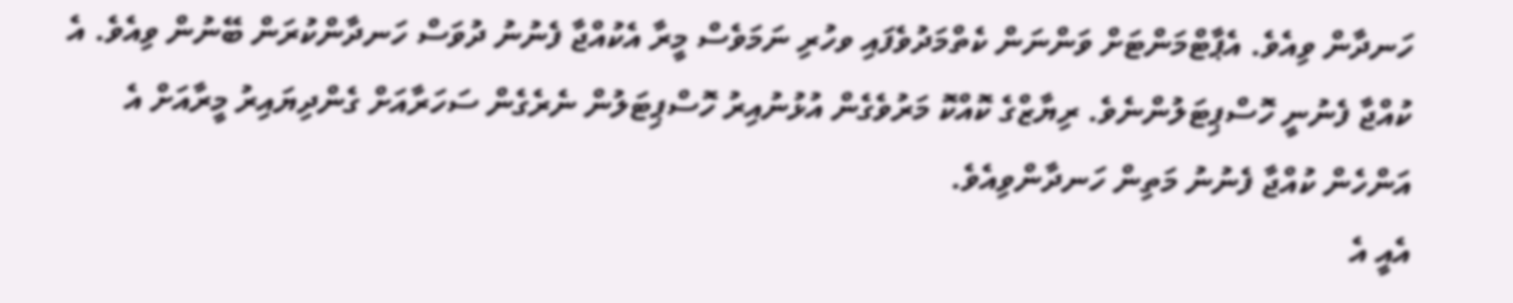ހަނދާން ވިއެވެ. އެޕާޓްމަންޓަށް ވަންނަން ކެތްމަދުވެފައި ވހުރި ނަމަވެސް މީރާ އެކުއްޖާ ފެނުނު ދުވަސް ހަނދާންކުރަން ބޭނުން ވިއެވެ. އެ ކުއްޖާ ފެނުނީ ހޮސްޕިޓަލުންނެވެ. ރިޔާޒްގެ ކޮއްކޮ މަރުވެގެން އުޅުނުއިރު ހޮސްޕިޓަލުން ނެރެގެން ސަހަރާއަށް ގެންދިޔައިރު މީރާއަށް އެ އަންހެން ކުއްޖާ ފެނުނު މަތިން ހަނދާންވިއެވެ.
އެއީ އެ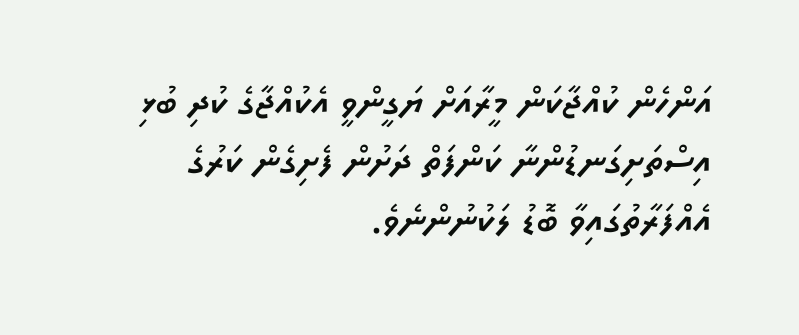އަންހެން ކުއްޖާކަން މީރާއަށް ޔަގީންވީ އެކުއްޖާގެ ކުދި ބުޅި އިސްތަށިގަނޑުންނާ ކަންފަތް ދަށުން ފެށިގެން ކަރުގެ އެއްފަރާތުގައިވާ ބޮޑު ލަކުނުންނެވެ.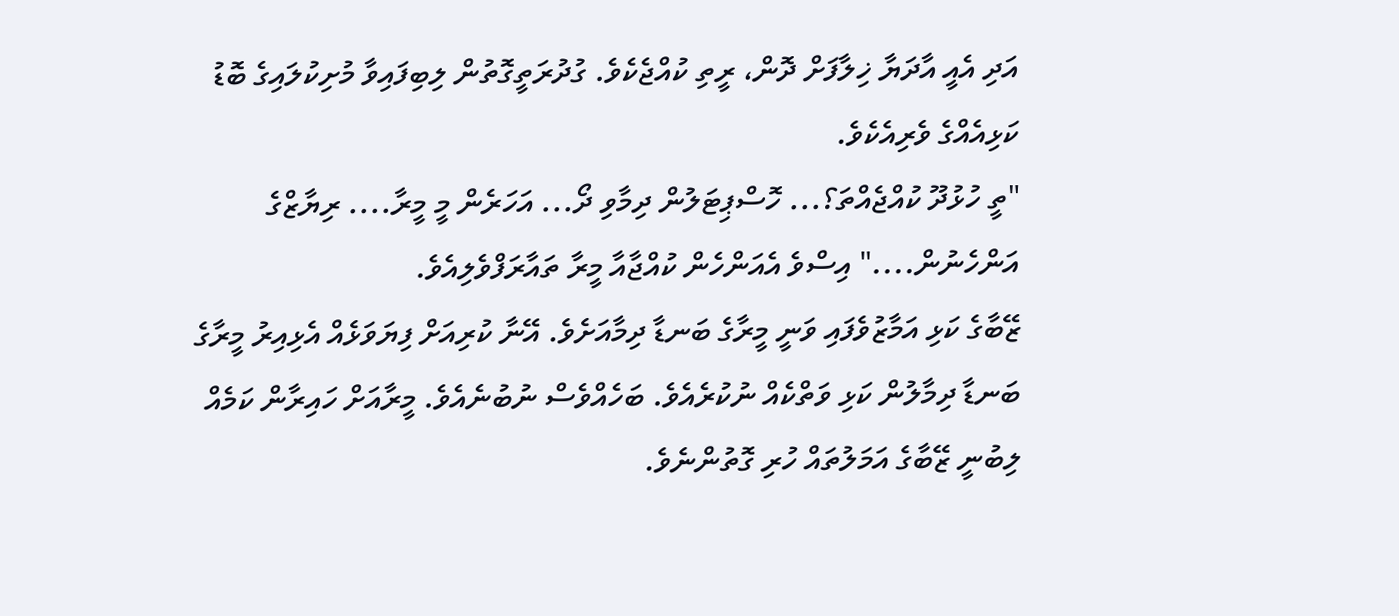އަދި އެއީ އާދަޔާ ޚިލާފަށް ދޮން، ރީތި ކުއްޖެކެވެ. ގުދުރަތީގޮތުން ލިބިފައިވާ މުށިކުލައިގެ ބޮޑު ކަޅިއެއްގެ ވެރިއެކެވެ.
"ތީ ހުޅުދޫ ކުއްޖެއްތަ؟... ހޮސްޕިޓަލުން ދިމާވި ދޯ... އަހަރެން މީ މީރާ.... ރިޔާޒްގެ އަންހެނުން...." އިސްވެ އެއަންހެން ކުއްޖާއާ މީރާ ތައާރަފްވެލިއެވެ.
ޒޭބާގެ ކަޅި އަމާޒުވެފައި ވަނީ މީރާގެ ބަނޑާ ދިމާއަށެވެ. އޭނާ ކުރިއަށް ފިޔަވަޅެއް އެޅިއިރު މީރާގެ ބަނޑާ ދިމާލުން ކަޅި ވަތްކެއް ނުކުރެއެވެ. ބަހެއްވެސް ނުބުނެއެވެ. މީރާއަށް ހައިރާން ކަމެއް ލިބުނީ ޒޭބާގެ އަމަލުތައް ހުރި ގޮތުންނެވެ.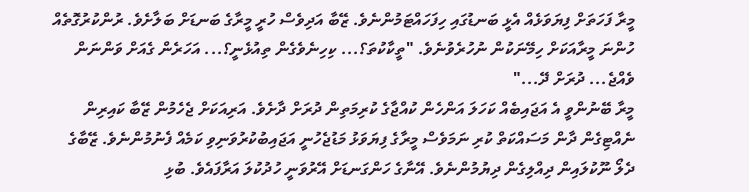މީރާ ފަހަތަށް ފިޔަވަޅެއް އެޅީ ބަނޑުގައި ހިފަހައްޓަމުންނެވެ. ޒޭބާ އަދިވެސް ހުރީ މީރާގެ ބަނޑަށް ބަލާށެވެ. ރުންކުރުގޮތެއް ހުންނަ މީރާއަކަށް ހިމޭނަކުން ނުހުރެވުނެވެ. "ތީކާކުތަ؟... ކިހިނެވެގެން ތިއުޅެނީ؟... އަހަރެން ގެއަށް ވަންނަން ވެއްޖެ... ދުރަށް ދޭ..."
މީރާ ބޭނުންވީ އެ އަޖައިބެއް ކަހަލަ އަންހެން ކުއްޖާގެ ކުރިމަތިން ދުރަށް ދާށެވެ. އަރިއަކަށް ޖެހެމުން ޒޭބާ ކައިރިން ނެއްޓިގެން ދާން މަސައްކަތް ކުރި ނަމަވެސް މީރާގެ ފިޔަވަޅު މަޑުޖެހުނީ އަޖައިބުކުރުވަނިވި ކަމެއް ފެނުމުންނެވެ. ޒޭބާގެ ދެލޯ ނޫކުލައިން ދިއްލިގެން ދިޔުމުންނެވެ. އޭނާގެ ހަންގަނޑަށް އޭރުވަނީ ހުދުކުލަ އަރާފައެވެ. ބުޅި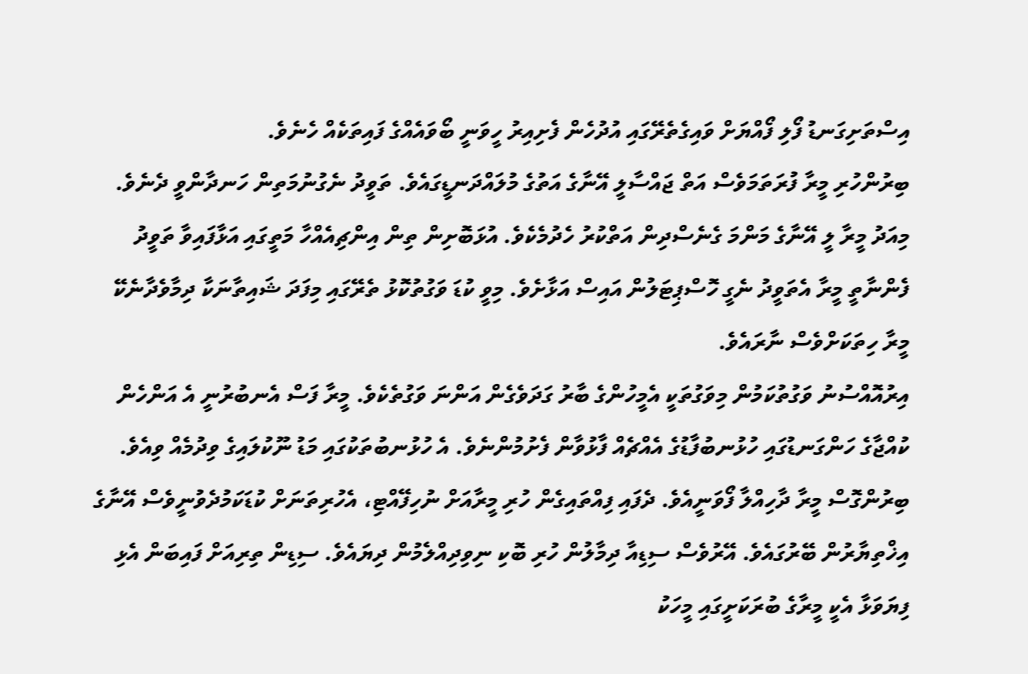އިސްތަށިގަނޑު ފޯލި ފޯއްޔަށް ވައިގެތެރޭގައި އުދުހެން ފެށިއިރު ހީވަނީ ބޯވައެއްގެ ފައިތަކެއް ހެނެވެ.
ބިރުންހުރި މީރާ ފުރަތަމަވެސް އަތް ޖައްސާލީ އޭނާގެ އަތުގެ މުލައްދަނޑީގައެވެ. ތަވީދު ނެގުނުމަތިން ހަނދާންވީ ދެނެވެ. މިއަދު މީރާ ލީ އޭނާގެ މަންމަ ގެނެސްދިން އަތްކުރު ހެދުމެކެވެ. އުޅަބޮށިން ތިން އިންޗިއެއްހާ މަތީގައި އަޅާފައިވާ ތަވީދު ފެންނާތީ މީރާ އެތަވީދު ނެގީ ހޮސްޕިޓަލުން އައިސް އަޅާށެވެ. މިވީ ކުޑަ ވަގުތުކޮޅު ތެރޭގައި މިފަދަ ޝައިތާނަކާ ދިމާވެދާނެކޭ މީރާ ހިތަކަށްވެސް ނާރައެވެ.
އިރުއޮއްސުނު ވަގުތުކަމުން މިވަގުތަކީ އެމީހުންގެ ބާރު ގަދަވެގެން އަންނަ ވަގުތެކެވެ. މީރާ ފަސް އެނބުރުނީ އެ އަންހެން ކުއްޖާގެ ހަންގަނޑުގައި ހުޅުނބުފާޑުގެ އެއްޗެއް ފާޅުވާން ފެށުމުންނެވެ. އެ ހުޅުނބުތަކުގައި މަޑު ނޫކުލައިގެ ވިދުމެއް ވިއެވެ. ބިރުންގޮސް މީރާ ދާހިއްލާ ފޯވަނީއެވެ. ދެފައި ފިއްތައިގެން ހުރި މީރާއަށް ނުހިފޭއްޓި، އެހުރިތަނަށް ކުޑަކަމުދެވުނީވެސް އޭނާގެ އިޚްތިޔާރުން ބޭރުގައެވެ. އޭރުވެސް ސިޑިއާ ދިމާލުން ހުރި ބޮކި ނިވިދިއްލެމުން ދިޔައެވެ. ސިޑިން ތިރިއަށް ފައިބަން އެޅި ފިޔަވަޅާ އެކީ މީރާގެ ބުރަކަށީގައި މީހަކު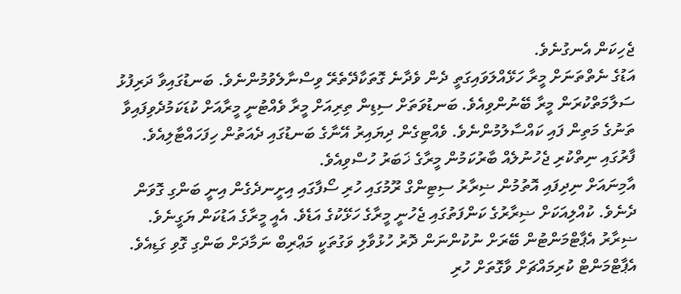ޖެހިކަން އެނގުނެވެ.
އަޑުގެ ނެތްތަނަށް މީރާ ހަޅޭއްލަވައިގަތީ ދެން ވެދާނެ ގޮތަކާދޭތެރޭ ވިސްނާލެވުމުންނެވެ. ބަނޑުގައިވާ ދަރިފުޅު ސަލާމަތްކުރަން މީރާ ބޭނުންވިއެވެ. ބަނޑުވަތަށް ސިޑިން ތިރިއަށް މީރާ ވެއްޓުނީ މީރާއަށް ކުޑަކަމުދެވިފައިވާ ތަނުގެ މަތިން ފައި ކައްސާލުމުންނެވެ. ވެއްޓިގެން ދިޔައިރު އޭނާގެ ބަނޑުގައި ދެއަތުން ހިފަހައްޓާލިއެވެ. ފާރުގައި ނިތްކުރި ޖެހުނުލެއް ބާރުކަމުން މީރާގެ ޚަބަރު ހުސްވިއެވެ.
އާމިނައަށް ނިދިފައި އޮތުމުން ޟިރާރު ސިޓިންގް ރޫމުގައި ހުރި ސޯފާގައި އިށީނދެގެން އިނީ ބަންގި ގޮވަން ދެނެވެ. ކުއްލިއަކަށް ޟިރާރުގެ ކަންފަތުގައި ޖެހުނީ މީރާގެ ހަޅޭކުގެ އަޑެވެ. އެއީ މީރާގެ އަޑުކަން ޔަގީނެވެ. ޟިރާރު އެޕާޓްމަންޓުން ބޭރަށް ނުކުންނަން ދޮރު ހުޅުވާލި ވަގުތަކީ މަޢްރިބް ނަމާދަށް ބަންގި ގޮވި ގަޑިއެވެ. އެޕާޓްމަންޓް ކުރިމައްޗަށް ވާގޮތަށް ހުރި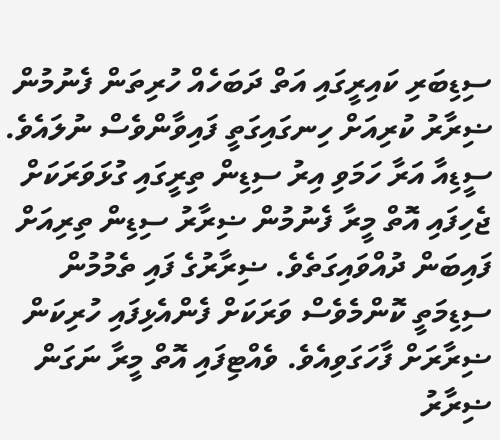ސިޑިބަރި ކައިރީގައި އަތް ދަބަހެއް ހުރިތަން ފެނުމުން ޟިރާރު ކުރިއަށް ހިނގައިގަތީ ފައިވާންވެސް ނުލައެވެ.
ސީޑިއާ އަރާ ހަމަވި އިރު ސިޑިން ތިރީގައި ގުޅަވަރަކަށް ޖެހިފައި އޮތް މީރާ ފެނުމުން ޟިރާރު ސިޑިން ތިރިއަށް ފައިބަން ދުއްވައިގަތެވެ. ޟިރާރުގެ ފައި ތެމުމުން ސިޑިމަތީ ކޮންމެވެސް ވަރަކަށް ފެންއެޅިފައި ހުރިކަން ޟިރާރަށް ފާހަގަވިއެވެ. ވެއްޓިފައި އޮތް މީރާ ނަގަން ޟިރާރު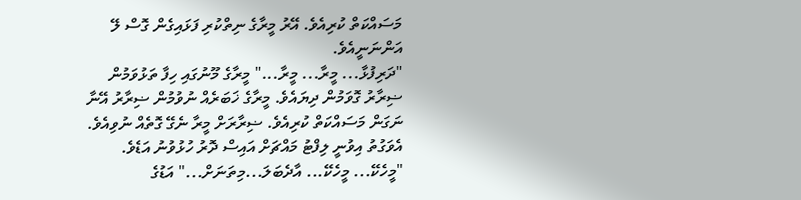މަސައްކަތް ކުރިއެވެ. އޭރު މީރާގެ ނިތްކުރި ފަޅައިގެން ގޮސް ލޭ އަންނަނީއެވެ.
"ދަރިފުޅާ... މީރާ... މީރާ..." މީރާގެ މޫނުގައި ހިފާ ތަޅުވަމުން ޟިރާރު ގޮވަމުން ދިޔައެވެ. މީރާގެ ޚަބަރެއް ނުވުމުން ޟިރާރު އޭނާ ނަގަން މަސައްކަތް ކުރިއެވެ. ޟިރާރަށް މީރާ ނެގޭ ގޮތެއް ނުވިއެވެ. އެވަގުތު އިވުނީ ލިފްޓު މައްޗަށް އައިސް ދޮރު ހުޅުވުނު އަޑެވެ.
"މީހެކޭ... މީހެކޭ... އާދެބަލަ...މިތަނަށް..." އަޑުގެ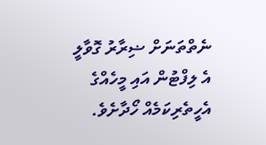ނެތްތަނަށް ޟިރާރު ގޮވާލީ އެ ލިފްޓުން އައި މީހެއްގެ އެހީތެރިކަމެއް ހޯދާށެވެ.